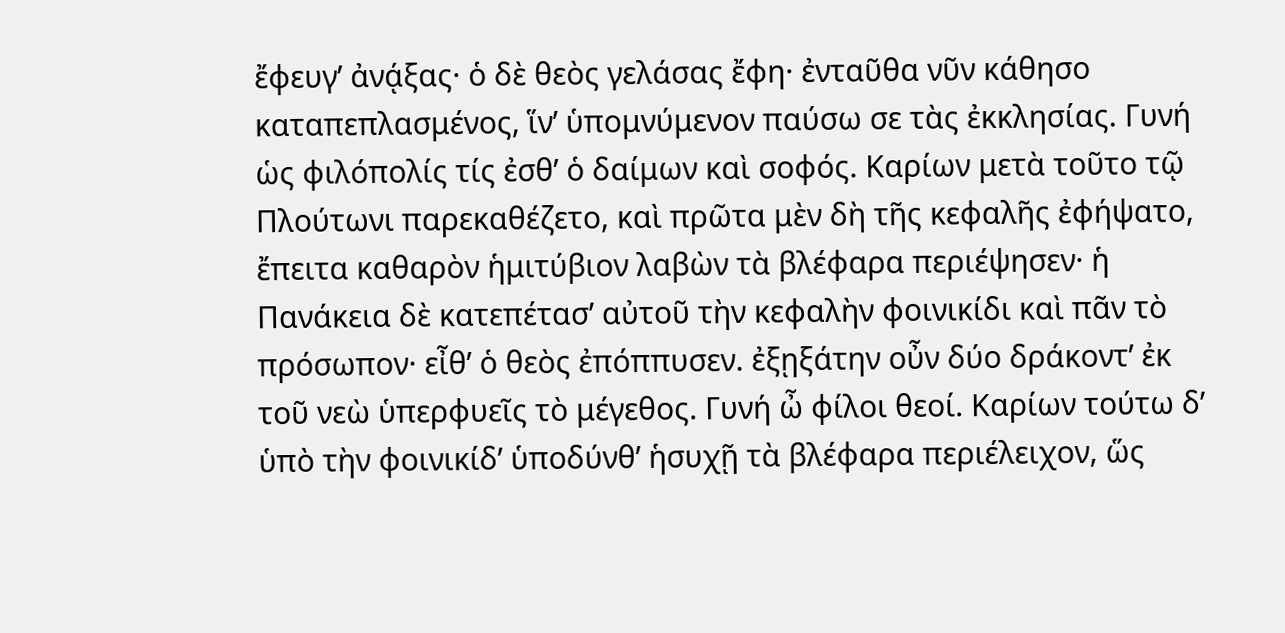ἔφευγʼ ἀνᾴξας· ὁ δὲ θεὸς γελάσας ἔφη· ἐνταῦθα νῦν κάθησο καταπεπλασμένος, ἵνʼ ὑπομνύμενον παύσω σε τὰς ἐκκλησίας. Γυνή ὡς φιλόπολίς τίς ἐσθʼ ὁ δαίμων καὶ σοφός. Καρίων μετὰ τοῦτο τῷ Πλούτωνι παρεκαθέζετο, καὶ πρῶτα μὲν δὴ τῆς κεφαλῆς ἐφήψατο, ἔπειτα καθαρὸν ἡμιτύβιον λαβὼν τὰ βλέφαρα περιέψησεν· ἡ Πανάκεια δὲ κατεπέτασʼ αὐτοῦ τὴν κεφαλὴν φοινικίδι καὶ πᾶν τὸ πρόσωπον· εἶθʼ ὁ θεὸς ἐπόππυσεν. ἐξῃξάτην οὖν δύο δράκοντʼ ἐκ τοῦ νεὼ ὑπερφυεῖς τὸ μέγεθος. Γυνή ὦ φίλοι θεοί. Καρίων τούτω δʼ ὑπὸ τὴν φοινικίδʼ ὑποδύνθʼ ἡσυχῇ τὰ βλέφαρα περιέλειχον, ὥς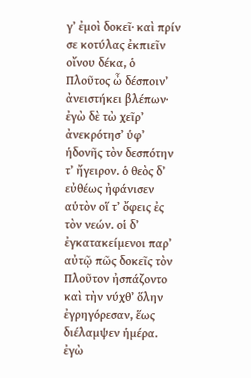γʼ ἐμοὶ δοκεῖ· καὶ πρίν σε κοτύλας ἐκπιεῖν οἴνου δέκα, ὁ Πλοῦτος ὦ δέσποινʼ ἀνειστήκει βλέπων· ἐγὼ δὲ τὼ χεῖρʼ ἀνεκρότησʼ ὑφʼ ἡδονῆς τὸν δεσπότην τʼ ἤγειρον. ὁ θεὸς δʼ εὐθέως ἠφάνισεν αὑτὸν οἵ τʼ ὄφεις ἐς τὸν νεών. οἱ δʼ ἐγκατακείμενοι παρʼ αὐτῷ πῶς δοκεῖς τὸν Πλοῦτον ἠσπάζοντο καὶ τὴν νύχθʼ ὅλην ἐγρηγόρεσαν, ἕως διέλαμψεν ἡμέρα. ἐγὼ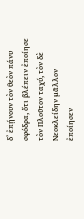δʼ ἐπῄνουν τὸν θεὸν πάνυ σφόδρα, ὅτι βλέπειν ἐποίησε τὸν Πλοῦτον ταχύ, τὸν δὲ Νεοκλείδην μᾶλλον ἐποίησεν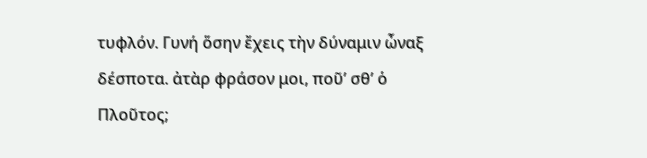τυφλόν. Γυνή ὅσην ἔχεις τὴν δύναμιν ὦναξ δέσποτα. ἀτὰρ φράσον μοι, ποῦʼ σθʼ ὁ Πλοῦτος;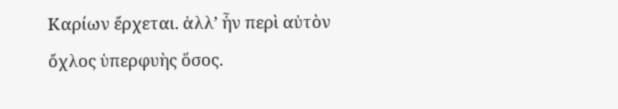Καρίων ἔρχεται. ἀλλʼ ἦν περὶ αὐτὸν ὄχλος ὑπερφυὴς ὅσος.